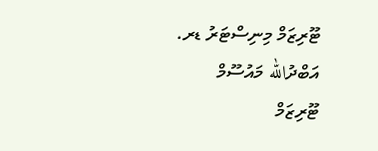ޓޫރިޒަމް މިނިސްޓަރު ޑރ. އަބްދުالله މައުސޫމް
ޓޫރިޒަމް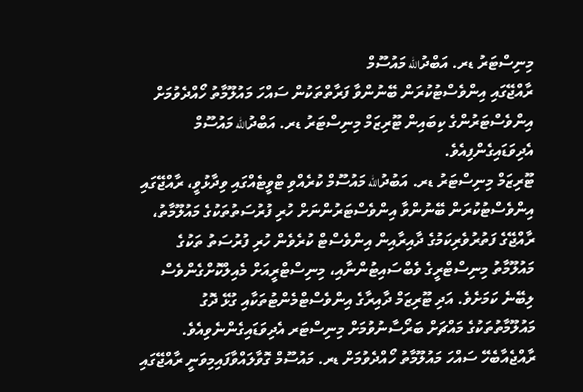މިނިސްޓަރު ޑރ. އަބްދުالله މައުސޫމް
ރާއްޖޭގައި އިންވެސްޓުކުރަން ބޭނުންވާ ފަރާތްތަކުން ސައްހަ މައުލޫމާތު ހޯއްދެވުމަށް އިންވެސްޓަރުންގެ ކިބައިން ޓޫރިޒަމް މިނިސްޓަރު ޑރ. އަބްދުالله މައުސޫމް އެދިވަޑައިގެންފިއެވެ.
ޓޫރިޒަމް މިނިސްޓަރު ޑރ. އަބުދުالله މައުސޫމް ކުރެއްވި ޓްވީޓެއްގައި ވިދާޅުވީ، ރާއްޖޭގައި އިންވެސްޓުކުރަން ބޭނުންވާ އިންވެސްޓަރުންނަށް ހުރި ފުރުސަތުތަކުގެ މައުލޫމާތު، ރާއްޖޭގެ ފަތުރުވެރިކަމުގެ ދާއިރާއިން އިންވެސްޓް ކުރެވެން ހުރި ފުރުސަތު ތަކުގެ މައުލޫމާތު މިނިސްޓްރީގެ ވެބްސައިޓުންނާއި، މިނިސްޓްރީއަށް މެއިލްކޮށްގެންވެސް ލިބޭނެ ކަމަށެވެ. އަދި ޓޫރިޒަމް ދާއިރާގެ އިންވެސްޓްމެންޓުތަކާއި ގުޅޭ ދޮގު މައުލޫމާތުތަކުގެ މައްޗަށް ބަރޯސާނުވުމަށް މިނިސްޓަރ އެދިވަޑައިގެންނެވިއެވެ.
ރާއްޖެއާބެހޭ ސައްހަ މައުލޫމާތު ހޯއްދެވުމަށް ޑރ. މައުސޫމް ގޮވާލައްވާފައިމިވަނީ ރާއްޖޭގައި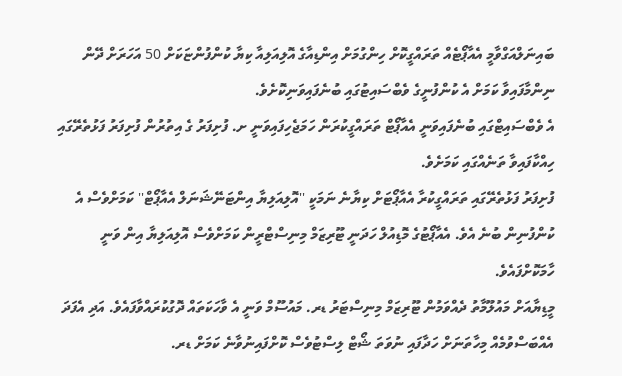ބައިނަލްއަގްވާމީ އެއާޕޯޓެއް ތަރައްގީކޮށް ހިންގުމަށް އިންޑިއާގެ އޮލިއަލިއާ ކިޔާ ކުންފުންޏަކަށް 50 އަހަރަށް ދޭން ނިންމާފައިވާ ކަމަށް އެ ކުންފުނީގެ ވެބްސައިޓުގައި ބުނެފައިވަނިކޮށެވެ.
އެ ވެބްސައިޓްގައި ބުނެފައިވަނީ އެއާޕޯޓް ތަރައްގީކުރަން ހަމަޖެހިފައިވަނީ ށ. ފުށިފަރު ގެ އިތުރުން ފުށިފަރު ފަޅުތެރޭގައި ހިއްކާފައިވާ ތަނެއްގައި ކަމަށެވެ.
ފުށިފަރު ފަޅުތެރޭގައި ތަރައްގީކުރާ އެއާޕޯޓަށް ކިޔާނެ ނަމަކީ ''އޮލިއަލިޔާ އިންޓަނޭޝަނަލް އެއާޕޯޓް'' ކަމަށްވެސް އެ ކުންފުނިން ބުނެ އެވެ. އެއާޕޯޓުގެ މޮޑިއުލް ހަދަނީ ޓޫރިޒަމް މިނިސްޓްރީން ކަމަށްވެސް އޮލިއަލިޔާ އިން ވަނީ ހާމަކޮށްފައެވެ.
މީޑިޔާއަށް މައުލޫމާތު ދެއްވަމުން ޓޫރިޒަމް މިނިސްޓަރު ޑރ. މައުސޫމް ވަނީ އެ ވާހަކަތައް ދޮގުކުރައްވާފައެވެ. އަދި އެފަދަ އެއްބަސްވުމެއް މިހާތަނަށް ހަދާފައި ނުވަތަ ޝޯޓް ލިސްޓުވެސް ކޮށްފައިނުވާނެ ކަމަށް ޑރ.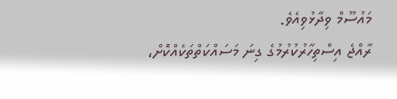މައުސޫމް ވިދާޅުވިއެވެ.
ރާއްޖެ އިސްތިހާރުކުރުމުގެ ގިނަ މަސައްކަތްތަކެއްކޮށް،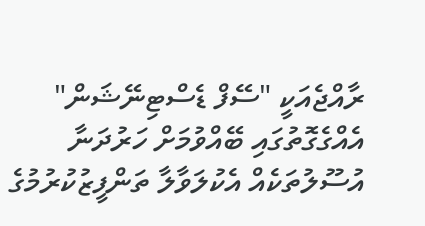ރާއްޖެއަކީ "ސޭފް ޑެސްޓިނޭޝަން" އެއްގެގޮތުގައި ބޭއްވުމަށް ހަރުދަނާ އުސޫލުތަކެއް އެކުލަވާލާ ތަންފީޒުކުރުމުގެ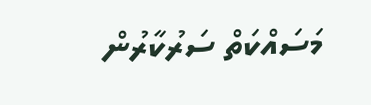މަސައްކަތް ސަރުކާރުން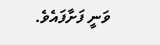ވަނީ ފަށާފައެވެ.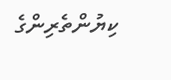ކިޔުންތެރިންގެ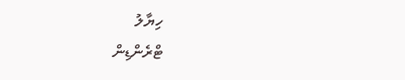ހިޔާލު
ޓްރެންޑިން